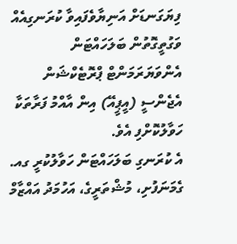ފިޔަގަނޑަށް އަނިޔާވެފައިވާ ކުރަނގިއެއް ވަގުތީގޮތުން ބަލަހައްޓަން އެންވަޔަރަމަންޓް ޕްރޮޓެކްޝަން އެޖެންސީ (އީޕީއޭ) އިން އާއްމު ފަރާތަކާ ހަވާލުކޮށްފި އެވެ.
އެ ކުރަނގި ބަލަހައްޓަން ހަވާލުކުރީ ގއ. ގެމަނަފުށި، މުޝްތަރީގެ، އަހުމަދު އައްޒާމް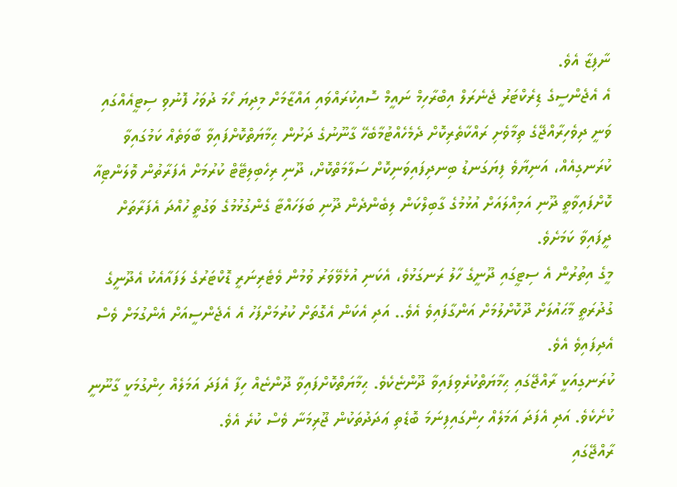ނާފިޒާ އެވެ.
އެ އެޖެންސީގެ ޑިރެކްޓަރު ޖެނެރަލް އިބްރާހިމް ނައީމް ސޮއިކުރައްވައި އައްޒާމަށް މިދިޔަ ހޯމަ ދުވަހު ފޮނުވި ސިޓީއެއްގައި ވަނީ ދިވެހިރާއްޖޭގެ ތިމާވެށި ރައްކާތެރިކޮށް ދެމެހެއްޓުމާބެހޭ ގާނޫނުގެ ދަށުން ޙިމާޔަތްކޮށްފައިވާ ބާވަތެއް ކަމުގައިވާ ކުރަނގިއެއް، އަނިޔާވެ ފިޔަގަނޑު ބިނދިފައިވަނިކޮށް ސަލާމަތްކޮށް، ދޫނި ރިހެބިލިޓޭޓް ކުރުމަށް އެފަރާތުން ވޮލަންޓިއާ ކޮށްފައިވާތީ ދޫނި އަމިއްލައަށް އުޅުމުގެ ގާބިލްކަން ލިބެންދެން ދޫނި ބަލަހައްޓާ ގެންގުޅުމުގެ ވަގުތީ ހުއްދަ އެފަރާތަށް ދީފައިވާ ކަމަށެވެ.
މީގެ އިތުރުން އެ ސިޓީގައި ދޫނީގެ ހާލު ރަނގަޅުވެ، އެކަނި އުޅެވޭވަރު ވުމުން ވެޓެރިނަރީ ޑޮކްޓަރުގެ ލަފައާއެކު އެދޫނީގެ ގުދުރަތީ މާޙައުލަށް ދޫކޮށްލުމަށް އަންގާފައިވެ އެވެ.. އަދި އެކަން އެގޮތަށް ކުރުމަށްފަހު އެ އެޖެންސީއަށް އެންގުމަށް ވެސް އެދިފައިވެ އެވެ.
ކުރަނގިއަކީ ރާއްޖޭގައި ޙިމާޔަތްކުރެވިފައިވާ ދޫންޏެކެވެ. ޙިމާޔަތްކޮށްފައިވާ ދޫންޏެއް ހިފާ އެފަދަ އަމަލެއް ހިންގުމަކީ ގާނޫނީ ކުށެކެވެ. އަދި އެފަދަ އަމަލެއް ހިންގައިފިނަމަ ބޮޑެތި ޢަދަދުތަކުން ޖޫރިމަނާ ވެސް ކުރެ އެވެ.
ރާއްޖޭގައި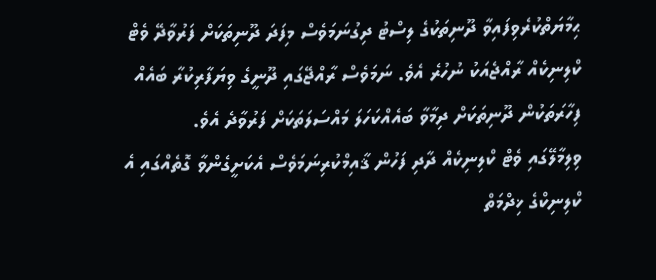ޙިމާޔަތްކުރެވިފައިވާ ދޫނިތަކުގެ ލިސްޓު ދިގުނަމަވެސް މިފަދަ ދޫނިތަކަށް ފަރުވާދޭ ވެޓް ކްލިނިކެއް ރާއްޖެއަކު ނުހުރެ އެވެ. ނަމަވެސް ރާއްޖޭގައި ދޫނީގެ ވިޔަފާރިކުރާ ބައެއް ފިހާރަތަކުން ދޫނިތަކަށް ދިމާވާ ބައެއްކަހަލަ މައްސަލަތަކަށް ފަރުވާދެ އެވެ.
ވިލިމާލޭގައި ވެޓް ކްލިނިކެއް ދާދި ފަހުން ޤާއިމްކުރިނަމަވެސް އެކަށީގެންވާ ގޮތެއްގައި އެ ކްލިނިކްގެ ޚިދްމަތް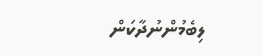ލިބެމުންނުދާކަން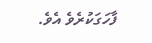ފާހަގަކުރެވެ އެވެ.